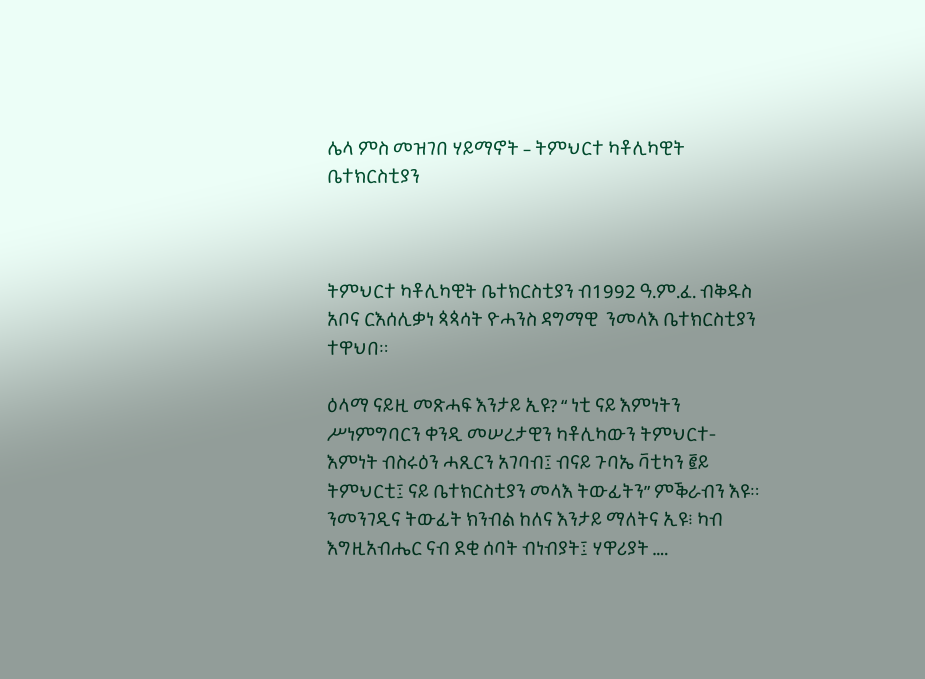ሌላ ምስ መዝገበ ሃይማኖት – ትምህርተ ካቶሊካዊት ቤተክርስቲያን



ትምህርተ ካቶሊካዊት ቤተክርስቲያን ብ1992 ዓ.ም.ፈ. ብቅዱስ አቦና ርእሰሊቃነ ጳጳሳት ዮሓንስ ዳግማዊ  ንመላእ ቤተክርስቲያን ተዋህበ።

ዕላማ ናይዚ መጽሓፍ እንታይ ኢዩ? “ ነቲ ናይ እምነትን ሥነምግባርን ቀንዲ መሠረታዊን ካቶሊካውን ትምህርተ-እምነት ብስሩዕን ሓጺርን አገባብ፤ ብናይ ጉባኤ ቫቲካን ፪ይ ትምህርቲ፤ ናይ ቤተክርስቲያን መላእ ትውፊትን” ምቕራብን እዩ። ንመንገዲና ትውፊት ክንብል ከለና እንታይ ማለትና ኢዩ፧ ካብ እግዚአብሔር ናብ ደቂ ሰባት ብነብያት፤ ሃዋሪያት ….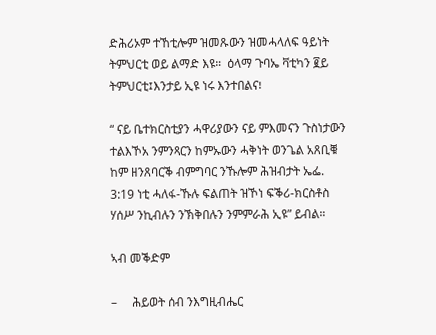ድሕሪኦም ተኸቲሎም ዝመጹውን ዝመሓላለፍ ዓይነት ትምህርቲ ወይ ልማድ እዩ።  ዕላማ ጉባኤ ቫቲካን ፪ይ ትምህርቲ፤እንታይ ኢዩ ነሩ እንተበልና፧

“ ናይ ቤተክርስቲያን ሓዋሪያውን ናይ ምእመናን ጉስነታውን ተልእኾአ ንምንጻርን ከምኡውን ሓቅነት ወንጌል አጸቢቑ ከም ዘንጸባርቕ ብምግባር ንኹሎም ሕዝብታት ኤፌ. 3:19 ነቲ ሓለፋ-ኹሉ ፍልጠት ዝኾነ ፍቕሪ-ክርስቶስ ሃሰሥ ንኪብሉን ንኽቅበሉን ንምምራሕ ኢዩ” ይብል።

ኣብ መቕድም

–     ሕይወት ሰብ ንእግዚብሔር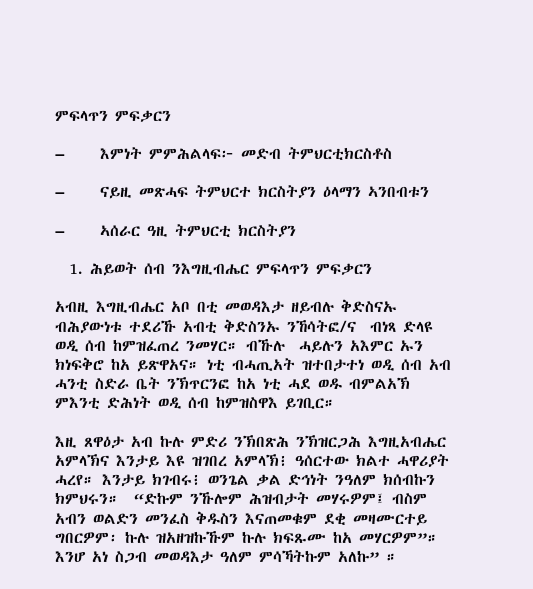ምፍላጥን ምፍቃርን

–     እምነት ምምሕልላፍ፦ መድብ ትምህርቲክርስቶስ

–     ናይዚ መጽሓፍ ትምህርተ ክርስትያን ዕላማን ኣንበብቱን

–     ኣሰራር ዓዚ ትምህርቲ ክርስትያን

  1. ሕይወት ሰብ ንእግዚብሔር ምፍላጥን ምፍቃርን

አብዚ እግዚብሔር አቦ በቲ መወዳእታ ዘይብሉ ቅድስናኡ ብሕያውነቱ ተደሪኹ አብቲ ቅድስንኡ ንኸሳትፎ/ና  ብነጻ ድላዩ ወዲ ሰብ ከምዝፈጠረ ንመሃር። ብኹሉ  ሓይሉን አእምር ኡን ክነፍቅሮ ከአ ይጽዋአና። ነቲ ብሓጢአት ዝተበታተነ ወዲ ሰብ አብ ሓንቲ ስድራ ቤት ንኽጥርንፎ ከአ ነቲ ሓደ ወዱ ብምልአኽ ምእንቲ ድሕነት ወዲ ሰብ ከምዝስዋእ ይገቢር።

እዚ ጸዋዕታ አብ ኩሉ ምድሪ ንኽበጽሕ ንኽዝርጋሕ እግዚአብሔር አምላኽና እንታይ እዩ ዝገበረ አምላኽ፧ ዓሰርተው ክልተ ሓዋሪያት ሓረየ። እንታይ ክገብሩ፧ ወንጌል ቃል ድኅነት ንዓለም ክሰብኩን ክምህሩን።  “ድኩም ንኹሎም ሕዝብታት መሃሩዎም፤ ብስም አብን ወልድን መንፈስ ቅዱስን እናጠመቁም ደቂ መዛሙርተይ ግበርዎም፡ ኩሉ ዝአዘዝኩኹም ኩሉ ክፍጹሙ ከአ መሃርዎም”። እንሆ አነ ስጋብ መወዳእታ ዓለም ምሳኻትኩም አለኩ” ።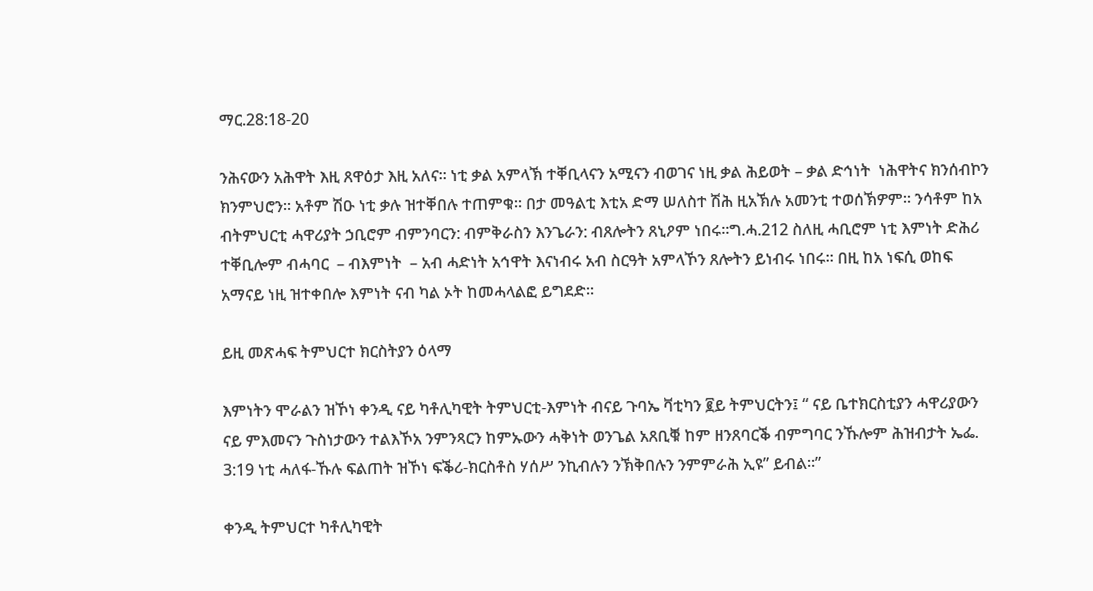ማር.28:18-20

ንሕናውን አሕዋት እዚ ጸዋዕታ እዚ አለና። ነቲ ቃል አምላኽ ተቐቢላናን አሚናን ብወገና ነዚ ቃል ሕይወት – ቃል ድኅነት  ነሕዋትና ክንሰብኮን ክንምህሮን። አቶም ሽዑ ነቲ ቃሉ ዝተቐበሉ ተጠምቁ። በታ መዓልቲ እቲአ ድማ ሠለስተ ሽሕ ዚአኽሉ አመንቲ ተወሰኽዎም። ንሳቶም ከአ ብትምህርቲ ሓዋሪያት ኃቢሮም ብምንባርን: ብምቅራስን እንጌራን: ብጸሎትን ጸኒዖም ነበሩ።ግ.ሓ.212 ስለዚ ሓቢሮም ነቲ እምነት ድሕሪ ተቐቢሎም ብሓባር  – ብእምነት  – አብ ሓድነት አኅዋት እናነብሩ አብ ስርዓት አምላኾን ጸሎትን ይነብሩ ነበሩ። በዚ ከአ ነፍሲ ወከፍ አማናይ ነዚ ዝተቀበሎ እምነት ናብ ካል ኦት ከመሓላልፎ ይግደድ።

ይዚ መጽሓፍ ትምህርተ ክርስትያን ዕላማ

እምነትን ሞራልን ዝኾነ ቀንዲ ናይ ካቶሊካዊት ትምህርቲ-እምነት ብናይ ጉባኤ ቫቲካን ፪ይ ትምህርትን፤ “ ናይ ቤተክርስቲያን ሓዋሪያውን ናይ ምእመናን ጉስነታውን ተልእኾአ ንምንጻርን ከምኡውን ሓቅነት ወንጌል አጸቢቑ ከም ዘንጸባርቕ ብምግባር ንኹሎም ሕዝብታት ኤፌ. 3:19 ነቲ ሓለፋ-ኹሉ ፍልጠት ዝኾነ ፍቕሪ-ክርስቶስ ሃሰሥ ንኪብሉን ንኽቅበሉን ንምምራሕ ኢዩ” ይብል።”

ቀንዲ ትምህርተ ካቶሊካዊት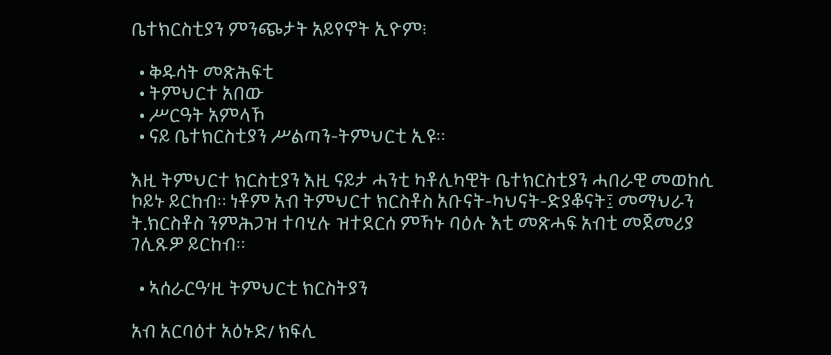ቤተክርስቲያን ምንጭታት አይየኖት ኢዮም፧

  • ቅዱሳት መጽሕፍቲ
  • ትምህርተ አበው
  • ሥርዓት አምላኾ
  • ናይ ቤተክርስቲያን ሥልጣን-ትምህርቲ ኢዩ።

እዚ ትምህርተ ክርስቲያን እዚ ናይታ ሓንቲ ካቶሊካዊት ቤተክርስቲያን ሓበራዊ መወከሲ ኮይኑ ይርከብ። ነቶም አብ ትምህርተ ክርስቶስ አቡናት-ካህናት-ድያቆናት፤ መማህራን ት.ክርስቶስ ንምሕጋዝ ተባሂሉ ዝተደርሰ ምኻኑ ባዕሉ እቲ መጽሓፍ አብቲ መጀመሪያ ገሊጹዎ ይርከብ።

  • ኣሰራርዓ’ዚ ትምህርቲ ክርስትያን

አብ አርባዕተ አዕኑድ/ ክፍሊ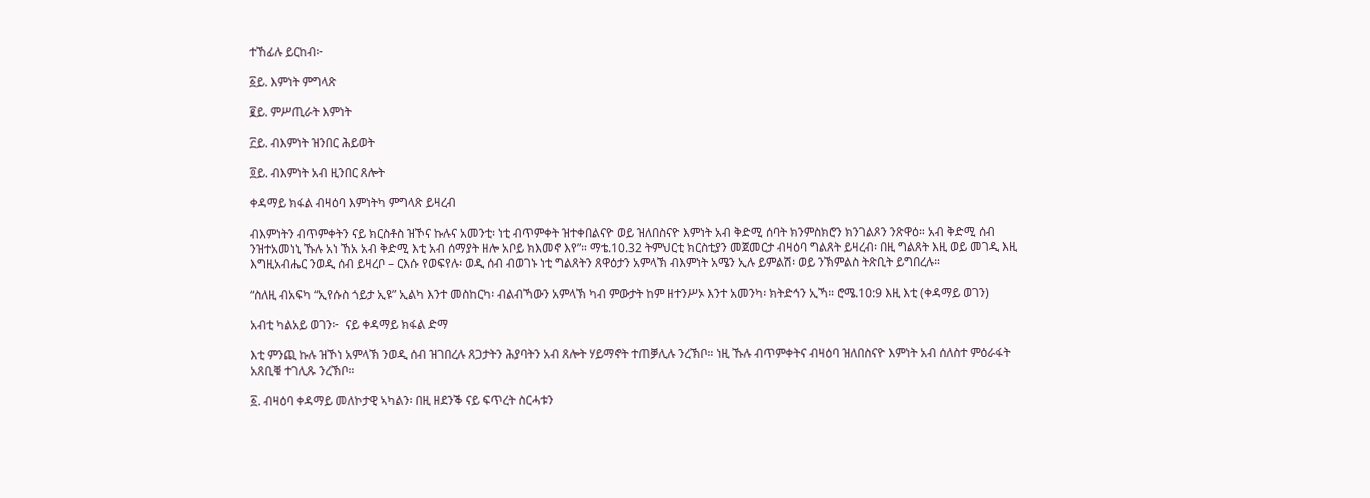ተኸፊሉ ይርከብ፦

፩ይ. እምነት ምግላጽ

፪ይ. ምሥጢራት እምነት

፫ይ. ብእምነት ዝንበር ሕይወት

፬ይ. ብእምነት አብ ዚንበር ጸሎት

ቀዳማይ ክፋል ብዛዕባ እምነትካ ምግላጽ ይዛረብ

ብእምነትን ብጥምቀትን ናይ ክርስቶስ ዝኾና ኩሉና አመንቲ፡ ነቲ ብጥምቀት ዝተቀበልናዮ ወይ ዝለበስናዮ እምነት አብ ቅድሚ ሰባት ክንምስክሮን ክንገልጾን ንጽዋዕ። አብ ቅድሚ ሰብ ንዝተአመነኒ ኹሉ አነ ኸአ አብ ቅድሚ እቲ አብ ሰማያት ዘሎ አቦይ ክእመኖ እየ”። ማቴ.10.32 ትምህርቲ ክርስቲያን መጀመርታ ብዛዕባ ግልጸት ይዛረብ፡ በዚ ግልጸት እዚ ወይ መገዲ እዚ  እግዚአብሔር ንወዲ ሰብ ይዛረቦ – ርእሱ የወፍየሉ፡ ወዲ ሰብ ብወገኑ ነቲ ግልጸትን ጸዋዕታን አምላኽ ብእምነት አሜን ኢሉ ይምልሽ፡ ወይ ንኽምልስ ትጽቢት ይግበረሉ።

“ስለዚ ብአፍካ “ኢየሱስ ጎይታ ኢዩ” ኢልካ እንተ መስከርካ፡ ብልብኻውን አምላኽ ካብ ምውታት ከም ዘተንሥኦ እንተ አመንካ፡ ክትድኅን ኢኻ። ሮሜ.10:9 እዚ እቲ (ቀዳማይ ወገን)

አብቲ ካልአይ ወገን፦  ናይ ቀዳማይ ክፋል ድማ

እቲ ምንጪ ኩሉ ዝኾነ አምላኽ ንወዲ ሰብ ዝገበረሉ ጸጋታትን ሕያባትን አብ ጸሎት ሃይማኖት ተጠቓሊሉ ንረኽቦ። ነዚ ኹሉ ብጥምቀትና ብዛዕባ ዝለበስናዮ እምነት አብ ሰለስተ ምዕራፋት አጸቢቑ ተገሊጹ ንረኽቦ።

፩. ብዛዕባ ቀዳማይ መለኮታዊ ኣካልን፡ በዚ ዘደንቕ ናይ ፍጥረት ስርሓቱን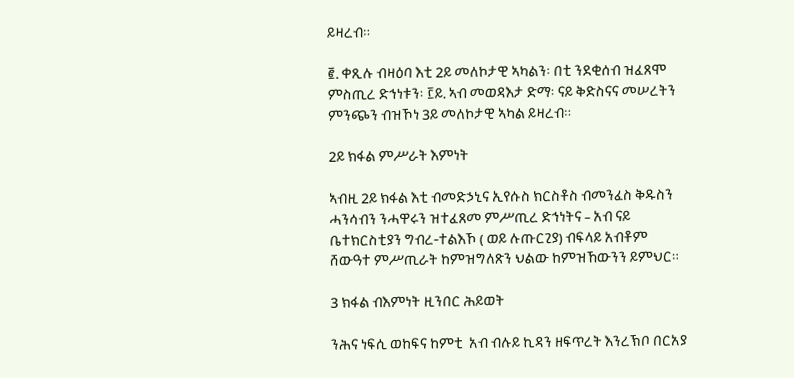ይዛረብ።

፪. ቀጺሉ ብዛዕባ እቲ 2ይ መለኮታዊ ኣካልን፡ በቲ ንደቂሰብ ዝፈጸሞ ምስጢረ ድኅነቱን፡ ፫ይ. ኣብ መወዳእታ ድማ፡ ናይ ቅድስናና መሠረትን ምንጭን ብዝኾነ 3ይ መለኮታዊ ኣካል ይዛረብ።

2ይ ክፋል ምሥራት እምነት

ኣብዚ 2ይ ክፋል እቲ ብመድኃኒና ኢየሱስ ክርስቶስ ብመንፈስ ቅዱስን ሓንሳብን ንሓዋሩን ዝተፈጸመ ምሥጢረ ድኅነትና – አብ ናይ ቤተክርስቲያን ግብረ-ተልእኾ ( ወይ ሉጡርጊያ) ብፍላይ አብቶም ሸውዓተ ምሥጢራት ከምዝግለጽን ህልው ከምዝኸውንን ይምህር።

3 ክፋል ብእምነት ዚንበር ሕይወት

ንሕና ነፍሲ ወከፍና ከምቲ  አብ ብሉይ ኪዳን ዘፍጥረት እንረኽቦ በርአያ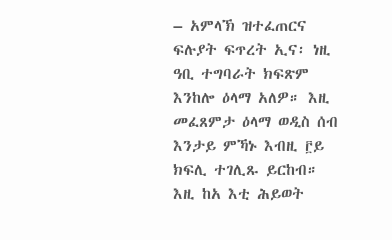– አምላኽ ዝተፈጠርና ፍሉያት ፍጥረት ኢና፡ ነዚ ዓቢ ተግባራት ክፍጽም እንከሎ ዕላማ አለዎ። እዚ መፈጸምታ ዕላማ ወዲስ ሰብ እንታይ ምኻኑ እብዚ ፫ይ ክፍሊ ተገሊጹ ይርከብ።  እዚ ከአ እቲ ሕይወት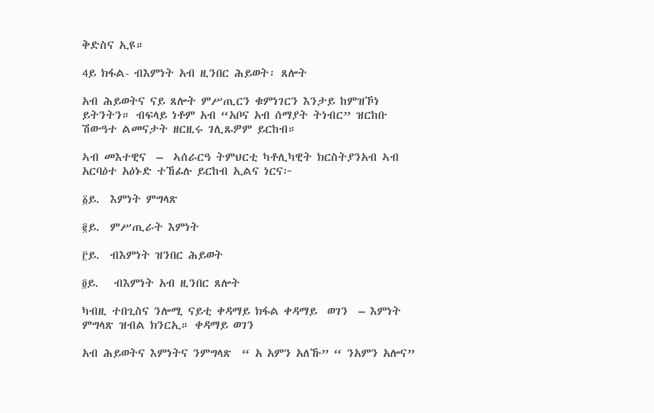ቅድስና ኢዩ።

4ይ ክፋል- ብእምነት አብ ዚንበር ሕይወት፡ ጸሎት

አብ ሕይወትና ናይ ጸሎት ምሥጢርን ቁምነገርን እንታይ ከምዝኾነ ይትንትን። ብፍላይ ነቶም አብ “አቦና አብ ሰማያት ትነብር” ዝርከቡ ሽውዓተ ልመናታት ዘርዚሩ ገሊጹዎም ይርከብ።

ኣብ መእተዊና  –  ኣሰራርዓ ትምህርቲ ካቶሊካዊት ክርስትያንአብ ኣብ አርባዕተ አዕኑድ ተኸፊሉ ይርከብ ኢልና ነርና፦

፩ይ.  እምነት ምግላጽ

፪ይ.  ምሥጢራት እምነት

፫ይ.  ብእምነት ዝንበር ሕይወት

፬ይ.   ብእምነት አብ ዚንበር ጸሎት

ካብዚ ተበጊስና ንሎሚ ናይቲ ቀዳማይ ክፋል ቀዳማይ  ወገን  – እምነት ምግላጽ ዝብል ክንርኢ። ቀዳማይ ወገን

አብ ሕይወትና እምነትና ንምግላጽ  “ አ አምን አለኹ” “ ንአምን አሎና”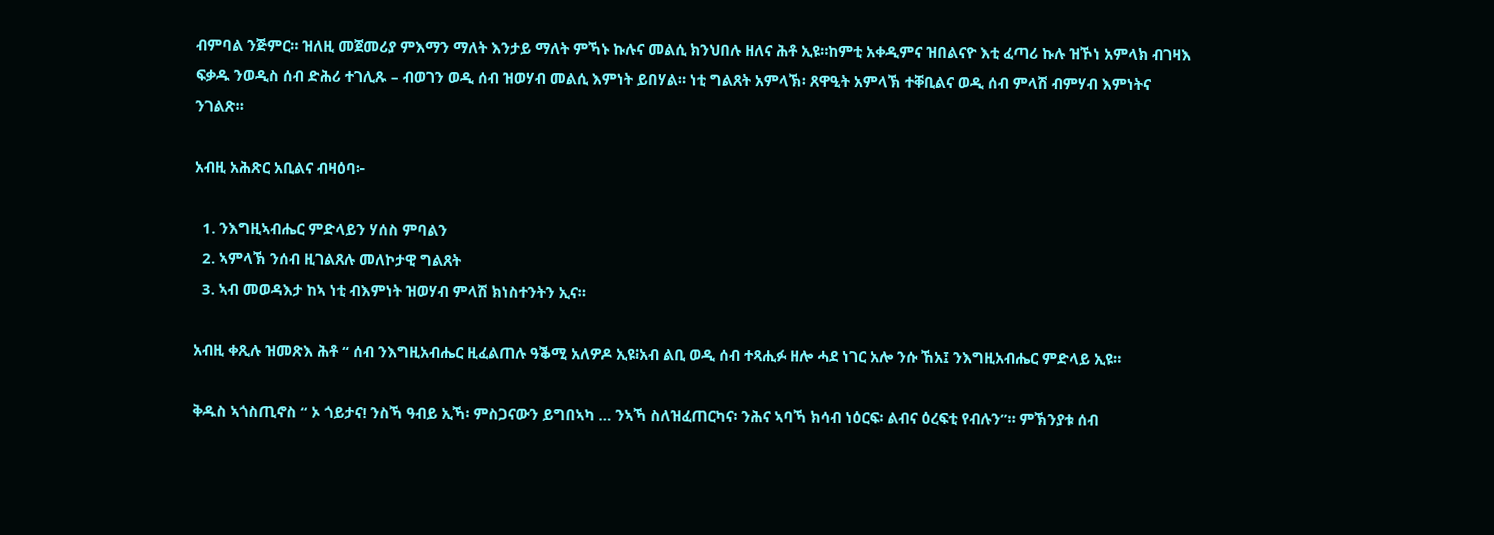ብምባል ንጅምር። ዝለዚ መጀመሪያ ምእማን ማለት እንታይ ማለት ምኻኑ ኩሉና መልሲ ክንህበሉ ዘለና ሕቶ ኢዩ።ከምቲ አቀዲምና ዝበልናዮ እቲ ፈጣሪ ኩሉ ዝኾነ አምላክ ብገዛእ ፍቃዱ ንወዲስ ሰብ ድሕሪ ተገሊጹ – ብወገን ወዲ ሰብ ዝወሃብ መልሲ እምነት ይበሃል። ነቲ ግልጸት አምላኽ፡ ጸዋዒት አምላኽ ተቐቢልና ወዲ ሰብ ምላሽ ብምሃብ እምነትና ንገልጽ።

አብዚ አሕጽር አቢልና ብዛዕባ፦

  1. ንእግዚኣብሔር ምድላይን ሃሰስ ምባልን
  2. ኣምላኽ ንሰብ ዚገልጸሉ መለኮታዊ ግልጸት
  3. ኣብ መወዳእታ ከኣ ነቲ ብእምነት ዝወሃብ ምላሽ ክነስተንትን ኢና።

አብዚ ቀጺሉ ዝመጽእ ሕቶ “ ሰብ ንእግዚአብሔር ዚፈልጠሉ ዓቕሚ አለዎዶ ኢዩ፧አብ ልቢ ወዲ ሰብ ተጻሒፉ ዘሎ ሓደ ነገር አሎ ንሱ ኸአ፤ ንእግዚአብሔር ምድላይ ኢዩ።

ቅዱስ ኣጎስጢኖስ “ ኦ ጎይታና! ንስኻ ዓብይ ኢኻ፡ ምስጋናውን ይግበኣካ … ንኣኻ ስለዝፈጠርካና፡ ንሕና ኣባኻ ክሳብ ነዕርፍ፡ ልብና ዕረፍቲ የብሉን”። ምኽንያቱ ሰብ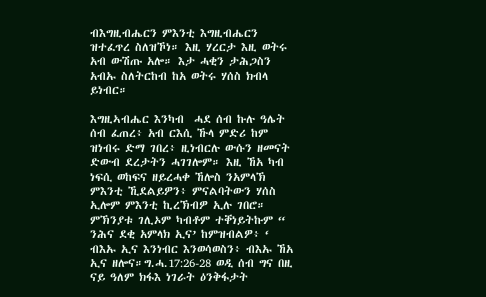ብእግዚብሔርን ምእንቲ እግዚብሔርን ዝተፈጥረ ስለዝኾነ። እዚ ሃረርታ እዚ ወትሩ አብ ውሽጡ አሎ። እታ ሓቂን ታሕጋስን አብኡ ስለትርከብ ከአ ወትሩ ሃሰስ ክብላ ይነብር።

እግዚኣብሔር እንካብ  ሓደ ሰብ ኩሉ ዓሌት ሰብ ፈጠረ፥ አብ ርእሲ ኹላ ምድሪ ከም ዝነብሩ ድማ ገበረ፥ ዚነብርሉ ውሱን ዘመናት ድውብ ደረታትን ሓገገሎም። እዚ ኸአ ካብ ነፍሲ ወከፍና ዘይረሓቀ ኸሎስ ንአምላኽ ምእንቲ ኺደልይዎን፥ ምናልባትውን ሃሰስ ኢሎም ምእንቲ ኪረኽብዎ ኢሉ ገበሮ። ምኽንያቱ ገሊኦም ካብቶም ተቐነይትኩም “ ንሕና ደቂ አምላክ ኢና’ ከምዝብልዎ፥ ‘ ብእኡ ኢና እንነብር እንወሳወስን፥ ብእኡ ኸአ ኢና ዘሎና።ግ.ሓ.17:26-28 ወዲ ሰብ ግና በዚ ናይ ዓለም ክፋእ ነገራት ዕንቅፋታት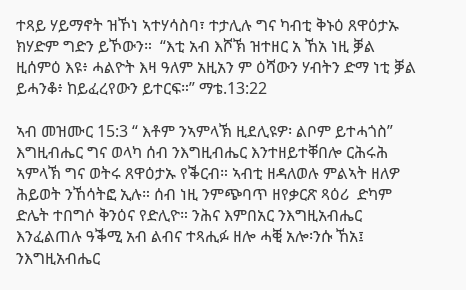ተጻይ ሃይማኖት ዝኾነ ኣተሃሳስባ፣ ተታሊሉ ግና ካብቲ ቅኑዕ ጸዋዕታኡ ክሃድም ግድን ይኾውን።  “እቲ አብ እሾኽ ዝተዘር አ ኸአ ነዚ ቓል ዚሰምዕ እዩ፥ ሓልዮት እዛ ዓለም አዚአን ም ዕሻውን ሃብትን ድማ ነቲ ቓል ይሓንቆ፥ ከይፈረየውን ይተርፍ።” ማቴ.13:22

ኣብ መዝሙር 15:3 “ እቶም ንኣምላኽ ዚደሊዩዎ፡ ልቦም ይተሓጎስ” እግዚብሔር ግና ወላካ ሰብ ንእግዚብሔር እንተዘይተቐበሎ ርሕሩሕ ኣምላኽ ግና ወትሩ ጸዋዕታኡ የቕርብ። ኣብቲ ዘዳለወሉ ምልኣት ዘለዎ ሕይወት ንኸሳትፎ ኢሉ። ሰብ ነዚ ንምጭባጥ ዘየቃርጽ ጻዕሪ  ድካም ድሌት ተበግሶ ቅንዕና የድሊዮ። ንሕና እምበአር ንእግዚአብሔር እንፈልጠሉ ዓቕሚ አብ ልብና ተጻሒፉ ዘሎ ሓቒ አሎ፡ንሱ ኸአ፤ ንእግዚአብሔር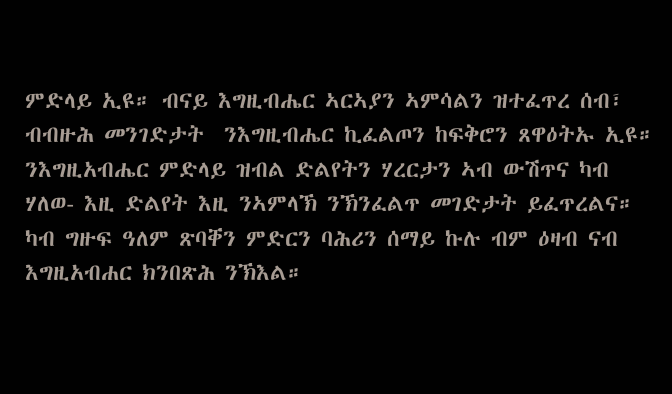ምድላይ ኢዩ። ብናይ እግዚብሔር ኣርኣያን ኣምሳልን ዝተፈጥረ ሰብ፣ ብብዙሕ መንገድታት  ንእግዚብሔር ኪፈልጦን ከፍቅሮን ጸዋዕትኡ ኢዩ። ንእግዚአብሔር ምድላይ ዝብል ድልየትን ሃረርታን ኣብ ውሽጥና ካብ ሃለወ- እዚ ድልየት እዚ ንኣምላኽ ንኽንፈልጥ መገድታት ይፈጥረልና። ካብ ግዙፍ ዓለም ጽባቐን ምድርን ባሕሪን ሰማይ ኩሉ ብም ዕዛብ ናብ እግዚአብሐር ክንበጽሕ ንኽእል።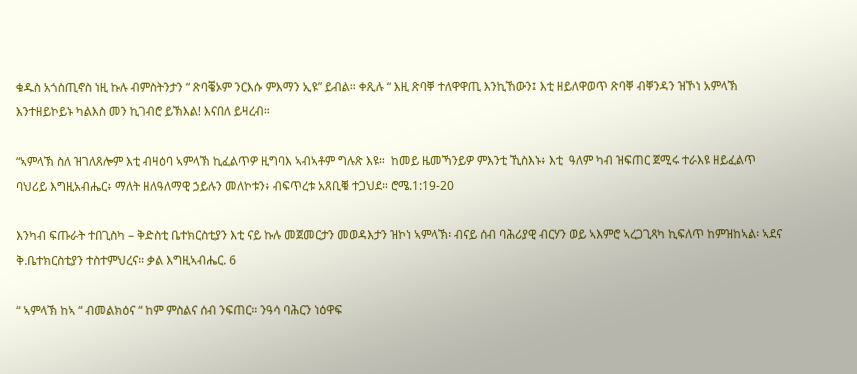ቁዱስ አጎስጢኖስ ነዚ ኩሉ ብምስትንታን “ ጽባቔኦም ንርእሱ ምእማን ኢዩ” ይብል። ቀጺሉ “ እዚ ጽባቐ ተለዋዋጢ እንኪኸውን፤ እቲ ዘይለዋወጥ ጽባቐ ብቐንዳን ዝኾነ አምላኽ እንተዘይኮይኑ ካልእስ መን ኪገብሮ ይኽእል! እናበለ ይዛረብ።

“ኣምላኽ ስለ ዝገለጸሎም እቲ ብዛዕባ ኣምላኽ ኪፈልጥዎ ዚግባእ ኣብኣቶም ግሉጽ እዩ።  ከመይ ዜመኻንይዎ ምእንቲ ኺስእኑ፥ እቲ  ዓለም ካብ ዝፍጠር ጀሚሩ ተራእዩ ዘይፈልጥ ባህሪይ እግዚአብሔር፥ ማለት ዘለዓለማዊ ኃይሉን መለኮቱን፥ ብፍጥረቱ አጸቢቑ ተጋህደ። ሮሜ.1:19-20

እንካብ ፍጡራት ተበጊስካ – ቅድስቲ ቤተክርስቲያን እቲ ናይ ኩሉ መጀመርታን መወዳእታን ዝኮነ ኣምላኽ፡ ብናይ ሰብ ባሕሪያዊ ብርሃን ወይ ኣእምሮ ኣረጋጊጻካ ኪፍለጥ ከምዝከኣል፡ ኣደና ቅ.ቤተክርስቲያን ተስተምህረና። ቃል እግዚኣብሔር. 6

“ ኣምላኽ ከኣ “ ብመልክዕና “ ከም ምስልና ሰብ ንፍጠር። ንዓሳ ባሕርን ነዕዋፍ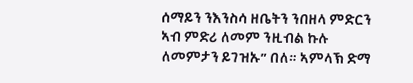ሰማይን ንእንስሳ ዘቤትን ንበዘላ ምድርን ኣብ ምድሪ ለመም ንዚብል ኩሉ ለመምታን ይገዝኡ” በለ። ኣምላኽ ድማ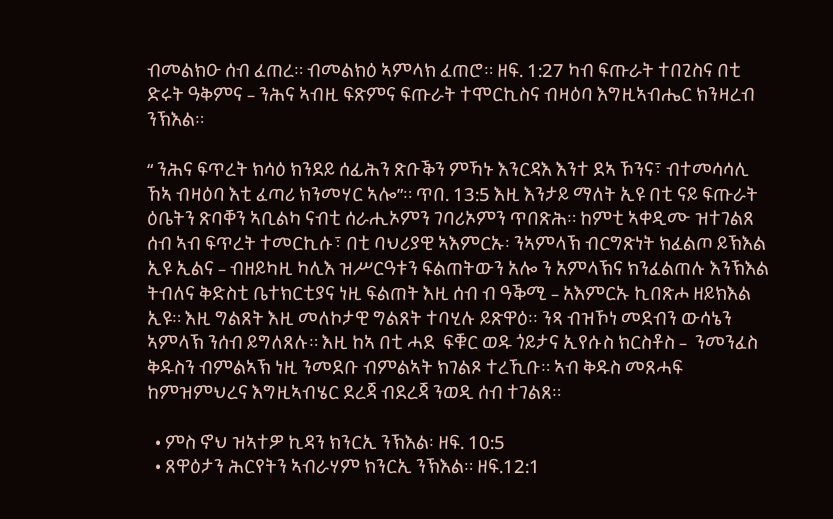ብመልክዑ ሰብ ፈጠረ። ብመልክዕ ኣምላክ ፈጠሮ። ዘፍ. 1:27 ካብ ፍጡራት ተበጊስና በቲ ድሩት ዓቅምና – ንሕና ኣብዚ ፍጽምና ፍጡራት ተሞርኪስና ብዛዕባ እግዚኣብሔር ክንዛረብ ንኽእል።

“ ንሕና ፍጥረት ክሳዕ ክንደይ ሰፊሕን ጽቡቕን ምኻኑ እንርዳእ እንተ ደኣ ኾንና፣ ብተመሳሳሊ ኸኣ ብዛዕባ እቲ ፈጣሪ ክንመሃር ኣሎ”። ጥበ. 13:5 እዚ እንታይ ማለት ኢዩ በቲ ናይ ፍጡራት ዕቤትን ጽባቐን ኣቢልካ ናብቲ ሰራሒኦምን ገባሪኦምን ጥበጽሕ። ከምቲ ኣቀዲሙ ዝተገልጸ ሰብ ኣብ ፍጥረት ተመርኪሱ፣ በቲ ባህሪያዊ ኣእምርኡ፡ ንኣምላኽ ብርግጽነት ክፈልጦ ይኽእል ኢዩ ኢልና – ብዘይካዚ ካሊእ ዝሥርዓቱን ፍልጠትውን አሎ ን አምላኽና ክንፈልጠሉ እንኽእል ትብለና ቅድስቲ ቤተክርቲያና ነዚ ፍልጠት እዚ ሰብ ብ ዓቕሚ – አእምርኡ ኪበጽሖ ዘይክእል ኢዩ። እዚ ግልጸት እዚ መለኮታዊ ግልጸት ተባሂሉ ይጽዋዕ፡፡ ንጻ ብዝኾነ መደብን ውሳኔን ኣምላኽ ንሰብ ይግለጸሉ። እዚ ከኣ በቲ ሓደ  ፍቑር ወዱ ጎይታና ኢየሱስ ክርስቶስ –  ንመንፈስ ቅዱስን ብምልኣኽ ነዚ ንመደቡ ብምልኣት ክገልጾ ተረኺቡ። ኣብ ቅዱስ መጸሓፍ ከምዝምህረና እግዚኣብሄር ደረጃ ብደረጃ ንወዲ ሰብ ተገልጸ።

  • ምስ ኖህ ዝኣተዎ ኪዳን ክንርኢ ንኽእል፡ ዘፍ. 10:5
  • ጸዋዕታን ሕርየትን ኣብራሃም ክንርኢ ንኽእል። ዘፍ.12:1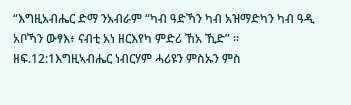“እግዚአብሔር ድማ ንአብራም “ካብ ዓድኻን ካብ አዝማድካን ካብ ዓዲ አቦኻን ውፃእ፥ ናብቲ አነ ዘርእየካ ምድሪ ኸአ ኺድ” ። ዘፍ.12:1እግዚኣብሔር ነብርሃም ሓሪዩን ምስኡን ምስ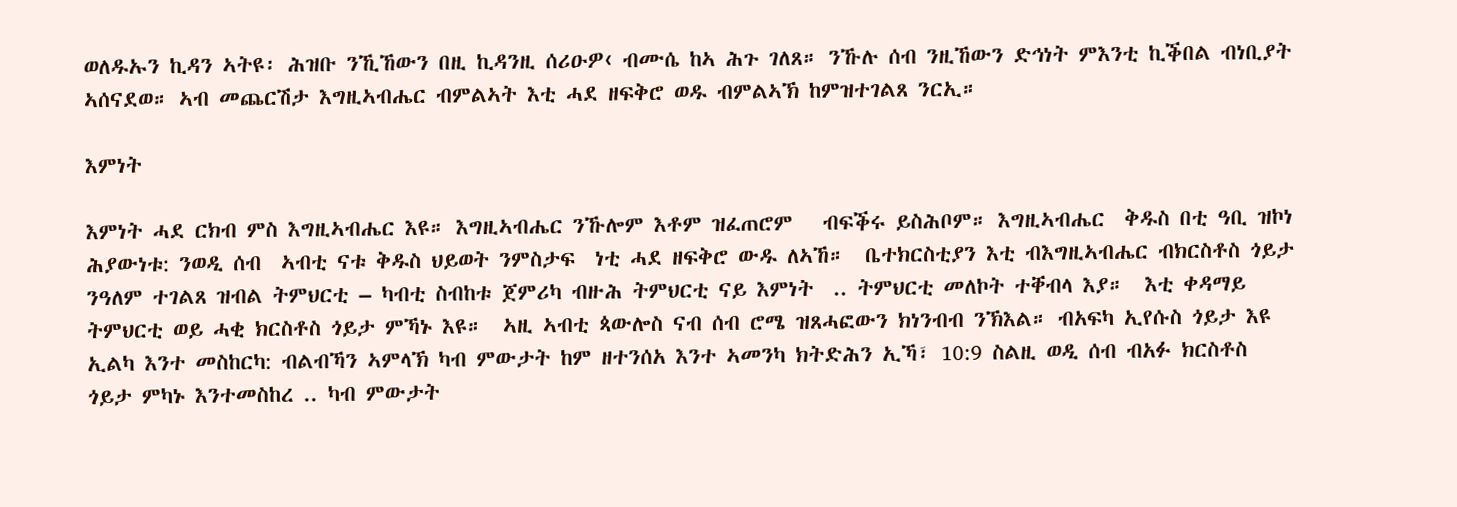ወለዱኡን ኪዳን ኣትዩ፡ ሕዝቡ ንኺኸውን በዚ ኪዳንዚ ሰሪዑዎ‹ ብሙሴ ከኣ ሕጉ ገለጸ። ንኹሉ ሰብ ንዚኸውን ድኅነት ምእንቲ ኪቕበል ብነቢያት ኣሰናደወ። ኣብ መጨርሽታ እግዚኣብሔር ብምልኣት እቲ ሓደ ዘፍቅሮ ወዱ ብምልኣኽ ከምዝተገልጸ ንርኢ።

እምነት

እምነት ሓደ ርክብ ምስ እግዚኣብሔር እዩ። እግዚኣብሔር ንኹሎም እቶም ዝፈጠሮም   ብፍቕሩ ይስሕቦም። እግዚኣብሔር  ቅዱስ በቲ ዓቢ ዝኮነ ሕያውነቱ: ንወዲ ሰብ  ኣብቲ ናቱ ቅዱስ ህይወት ንምስታፍ  ነቲ ሓደ ዘፍቅሮ ውዱ ለኣኸ።  ቤተክርስቲያን እቲ ብእግዚኣብሔር ብክርስቶስ ጎይታ ንዓለም ተገልጸ ዝብል ትምህርቲ – ካብቲ ስብከቱ ጀምሪካ ብዙሕ ትምህርቲ ናይ እምነት  .. ትምህርቲ መለኮት ተቐብላ እያ።  እቲ ቀዳማይ ትምህርቲ ወይ ሓቂ ክርስቶስ ጎይታ ምኻኑ እዩ።  ኣዚ ኣብቲ ጳውሎስ ናብ ሰብ ሮሜ ዝጸሓፎውን ክነንብብ ንኽእል። ብአፍካ ኢየሱስ ጎይታ እዩ ኢልካ እንተ መስከርካ: ብልብኻን ኣምላኽ ካብ ምውታት ከም ዘተንሰአ እንተ ኣመንካ ክትድሕን ኢኻ፣ 10:9 ስልዚ ወዲ ሰብ ብአፉ ክርስቶስ ጎይታ ምካኑ እንተመስከረ .. ካብ ምውታት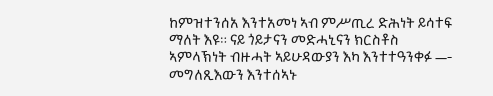ከምዝተንሰአ እንተአመነ ኣብ ምሥጢረ ድሕነት ይሳተፍ ማለት እዩ። ናይ ጎይታናን መድሓኒናን ክርስቶስ ኣምላኽነት ብዙሓት ኣይሁዳውያን እካ እንተተዓንቀፉ —- መግለጺእውን እንተሰኣኑ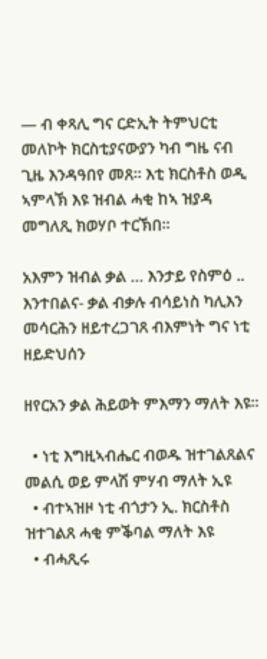— ብ ቀጻሊ ግና ርድኢት ትምህርቲ መለኮት ክርስቲያናውያን ካብ ግዜ ናብ ጊዜ እንዳዓበየ መጸ። እቲ ክርስቶስ ወዲ ኣምላኽ እዩ ዝብል ሓቂ ከኣ ዝያዳ መግለጺ ክወሃቦ ተርኽበ።

አእምን ዝብል ቃል … እንታይ የስምዕ .. እንተበልና- ቃል ብቃሉ ብሳይነስ ካሊእን መሳርሕን ዘይተረጋገጸ ብእምነት ግና ነቲ ዘይድህሰን

ዘየርአን ቃል ሕይወት ምእማን ማለት እዩ።

  • ነቲ እግዚኣብሔር ብወዱ ዝተገልጸልና መልሲ ወይ ምላሽ ምሃብ ማለት ኢዩ
  • ብተኣዝዞ ነቲ ብጎታን ኢ. ክርስቶስ ዝተገልጸ ሓቂ ምቕባል ማለት እዩ
  • ብሓጺሩ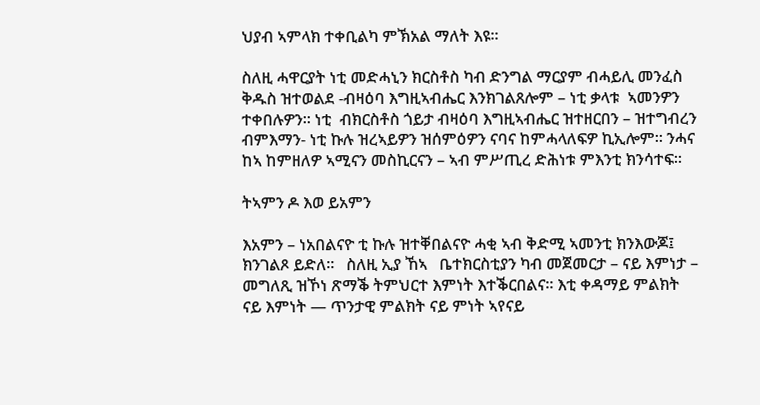ህያብ ኣምላክ ተቀቢልካ ምኽአል ማለት እዩ።

ስለዚ ሓዋርያት ነቲ መድሓኒን ክርስቶስ ካብ ድንግል ማርያም ብሓይሊ መንፈስ ቅዱስ ዝተወልደ -ብዛዕባ እግዚኣብሔር እንክገልጸሎም – ነቲ ቃላቱ  ኣመንዎን ተቀበሉዎን። ነቲ  ብክርስቶስ ጎይታ ብዛዕባ እግዚኣብሔር ዝተዘርበን – ዝተግብረን  ብምእማን- ነቲ ኩሉ ዝረኣይዎን ዝሰምዕዎን ናባና ከምሓላለፍዎ ኪኢሎም። ንሓና ከኣ ከምዘለዎ ኣሚናን መስኪርናን – ኣብ ምሥጢረ ድሕነቱ ምእንቲ ክንሳተፍ።

ትኣምን ዶ እወ ይአምን

እአምን – ነአበልናዮ ቲ ኩሉ ዝተቐበልናዮ ሓቂ ኣብ ቅድሚ ኣመንቲ ክንእውጆ፤ ክንገልጾ ይድለ።   ስለዚ ኢያ ኸኣ   ቤተክርስቲያን ካብ መጀመርታ – ናይ እምነታ – መግለጺ ዝኾነ ጽማቕ ትምህርተ እምነት እተቕርበልና። እቲ ቀዳማይ ምልክት ናይ እምነት — ጥንታዊ ምልክት ናይ ምነት ኣየናይ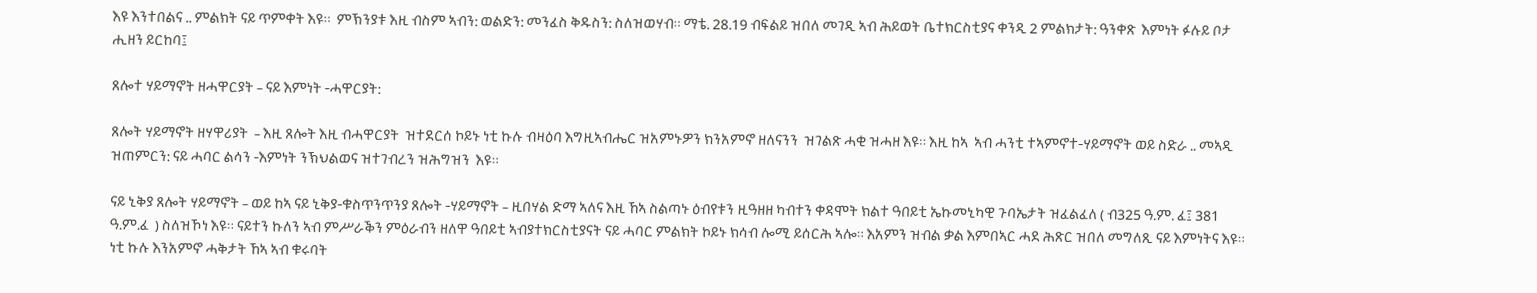እዩ እንተበልና .. ምልክት ናይ ጥምቀት እዩ።  ምኽንያቱ እዚ ብስም ኣብን: ወልድን: መንፈስ ቅዱስን: ስለዝወሃብ። ማቴ. 28.19 ብፍልይ ዝበለ መገዲ ኣብ ሕይወት ቤተክርስቲያና ቀንዲ 2 ምልክታት: ዓንቀጽ  እምነት ፉሉይ ቦታ ሒዘን ይርከባ፤

ጸሎተ ሃይማኖት ዘሓዋርያት – ናይ እምነት -ሓዋርያት:

ጸሎት ሃይማኖት ዘሃዋሪያት  – እዚ ጸሎት እዚ ብሓዋርያት  ዝተደርሰ ኮይኑ ነቲ ኩሉ ብዛዕባ እግዚኣብሔር ዝአምኑዎን ክንአምኖ ዘለናንን  ዝገልጽ ሓቂ ዝሓዘ እዩ። እዚ ከኣ  ኣብ ሓንቲ ተኣምኖተ-ሃይማኖት ወይ ስድራ .. መኣዲ ዝጠምርን: ናይ ሓባር ልሳን -እምነት ንኽህልወና ዝተገብረን ዝሕግዝን  እዩ።

ናይ ኒቅያ ጸሎት ሃይማኖት – ወይ ከኣ ናይ ኒቅያ-ቁስጥንጥንያ ጸሎት -ሃይማኖት – ዚበሃል ድማ ኣለና እዚ ኸኣ ስልጣኑ ዕብየቱን ዚዓዘዘ ካብተን ቀዳሞት ክልተ ዓበይቲ ኤኩመኒካዊ ጉባኤታት ዝፈልፈለ ( ብ325 ዓ.ም. ፈ፤ 381 ዓ.ም.ፈ  ) ስለዝኾነ እዩ። ናይተን ኩለን ኣብ ምሥራቕን ምዕራብን ዘለዋ ዓበይቲ ኣብያተክርስቲያናት ናይ ሓባር ምልክት ኮይኑ ክሳብ ሎሚ ይሰርሕ ኣሎ። እአምን ዝብል ቃል እምበኣር ሓደ ሕጽር ዝበለ መግለጺ ናይ እምነትና እዩ። ነቲ ኩሉ እንአምኖ ሓቅታት ኸኣ ኣብ ቁሩባት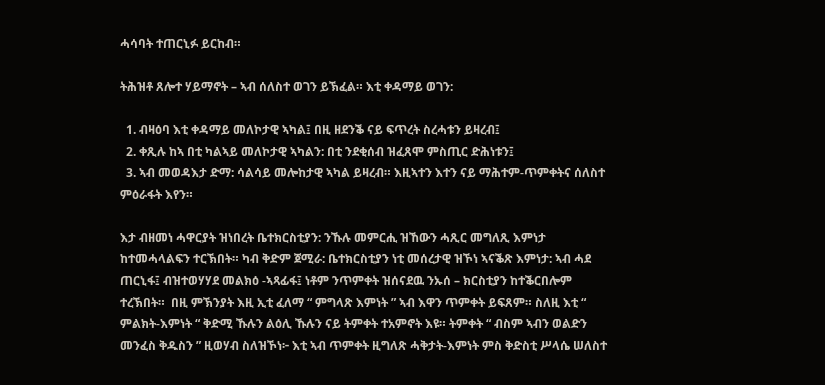ሓሳባት ተጠርኒፉ ይርከብ።

ትሕዝቶ ጸሎተ ሃይማኖት – ኣብ ሰለስተ ወገን ይኽፈል። እቲ ቀዳማይ ወገን:

  1. ብዛዕባ እቲ ቀዳማይ መለኮታዊ ኣካል፤ በዚ ዘደንቕ ናይ ፍጥረት ስረሓቱን ይዛረብ፤
  2. ቀጺሉ ከኣ በቲ ካልኣይ መለኮታዊ ኣካልን: በቲ ንደቂሰብ ዝፈጸሞ ምስጢር ድሕነቱን፤
  3. ኣብ መወዳእታ ድማ: ሳልሳይ መሎከታዊ ኣካል ይዛረብ። እዚኣተን እተን ናይ ማሕተም-ጥምቀትና ሰለስተ ምዕራፋት እየን።

እታ ብዘመነ ሓዋርያት ዝነበረት ቤተክርስቲያን: ንኹሉ መምርሒ ዝኸውን ሓጺር መግለጺ እምነታ ከተመሓላልፍን ተርኽበት። ካብ ቅድም ጀሚራ: ቤተክርስቲያን ነቲ መሰረታዊ ዝኾነ ኣናቕጽ እምነታ: ኣብ ሓደ ጠርኒፋ፤ ብዝተወሃሃደ መልክዕ -ኣጻፊፋ፤ ነቶም ንጥምቀት ዝሰናደዉ ንኡሰ – ክርስቲያን ከተቕርበሎም ተረኽበት።  በዚ ምኽንያት እዚ ኢቲ ፈለማ “ ምግላጽ እምነት ” ኣብ እዋን ጥምቀት ይፍጸም። ስለዚ እቲ “ ምልክት-እምነት “ ቅድሚ ኹሉን ልዕሊ ኹሉን ናይ ትምቀት ተአምኖት እዩ። ትምቀት “ ብስም ኣብን ወልድን መንፈስ ቅዱስን ” ዚወሃብ ስለዝኾነ፦ እቲ ኣብ ጥምቀት ዚግለጽ ሓቅታት-እምነት ምስ ቅድስቲ ሥላሴ ሠለስተ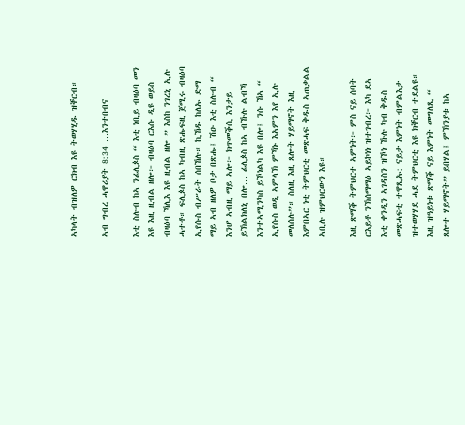ኣካላት ብዝለዎ ርክብ እዩ ትወሃሂዱ ዝቐርብ።

ኣብ ግብረ ሓዋሪያት 8:34 …እንተበብና

እቲ ስሉብ ከኣ ንፊሊጶስ “ እቲ ነቢይ ብዛዕባ መን እዩ እዚ ዚብል ዘሎ፦ ብዛዕባ ርእሱ ዲዩ ወይስ ብዛዕባ ኻሊእ እዩ ዚብል ዘሎ ” እስከ ንገረኒ ኢሉ ሓተቶ። ፍሊጶስ ከኣ ካብዚ ጽሑፍዚ ጀሚሩ ብዛዕባ ኢየሱስ ብሥራት ሰበኸሉ። ኪኸዱ ከለኡ ድማ ማይ ኣብ ዘለዎ ቦታ በጽሑ፤ ሽዑ እቲ ስሉብ “ እንሆ ኣብዚ ማይ ኣሎ፦ ክጥመቕሲ እንታይ ይኽልክለኒ በሎ… ፊሊጶስ ከኣ ብኹሉ ልብኻ እንተኣሚንካስ ይኾነልካ እዩ በሎ፤ ንሱ ኸኣ “ ኢየሱስ ወዲ ኣምላኽ ምኻኑ እአምን እየ ኢሉ መለሰሉ”። ስለዚ እዚ ጸሎት ሃይማኖት እዚ እምበኣር ነቲ ትምህርቲ መጽሓፍ ቅዱስ ኣጠቃልል ኣቢሉ ዝምህርውን እዩ።

እዚ ጽማቕ ትምህርተ ኣምነት፦ ምስ ናይ ሰባት ርእይቶ ንኽሰማማዕ ኣይኮነነ ዝተገብረ፦ እካ ደኣ እቲ ቀንዲን ኣገዳስን ዝኾነ ኹሉ ካብ ቅዱስ መጽሓፍቲ ተዋጺኡ: ናይታ እምነት ብምልእታ ዝተወሃሃደ ሓደ ትምህርቲ እዩ ክቐርብ ተደልዩ። እዚ ዝዓይነቱ ጽማቕ ናይ እምነት መግለጺ “ ጸሎተ ሃይማኖት” ይበሃል፤ ምኽንያቱ ከኣ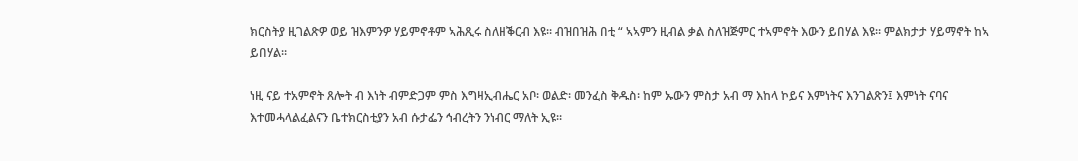ክርስትያ ዚገልጽዎ ወይ ዝእምንዎ ሃይምኖቶም ኣሕጺሩ ስለዘቕርብ እዩ። ብዝበዝሕ በቲ “ ኣኣምን ዚብል ቃል ስለዝጅምር ተኣምኖት እውን ይበሃል እዩ። ምልክታታ ሃይማኖት ከኣ ይበሃል።

ነዚ ናይ ተአምኖት ጸሎት ብ እነት ብምድጋም ምስ እግዛኢብሔር አቦ፡ ወልድ፡ መንፈስ ቅዱስ፡ ከም ኡውን ምስታ አብ ማ እከላ ኮይና እምነትና እንገልጽን፤ እምነት ናባና እተመሓላልፈልናን ቤተክርስቲያን አብ ሱታፌን ኅብረትን ንነብር ማለት ኢዩ።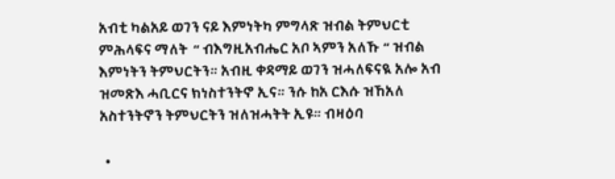አብቲ ካልአይ ወገን ናይ እምነትካ ምግላጽ ዝብል ትምህርቲ ምሕላፍና ማለት  “ ብእግዚአብሔር አቦ ኣምን አለኹ “ ዝብል እምነትን ትምህርትን። አብዚ ቀዳማይ ወገን ዝሓለፍናዪ አሎ አብ ዝመጽእ ሓቢርና ክነስተንትኖ ኢና። ንሱ ከአ ርእሱ ዝኸአለ አስተንትኖን ትምህርትን ዝለዝሓትት ኢዩ። ብዛዕባ

  •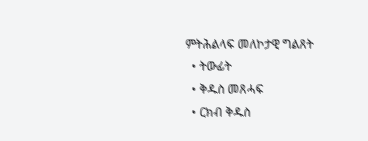ምትሕልላፍ መለኮታዊ ግልጸት
  • ትውፊት
  • ቅዱስ መጸሓፍ
  • ርክብ ቅዱስ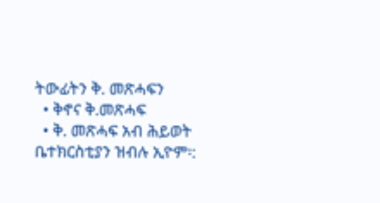ትውፊትን ቅ. መጽሓፍን
  • ቅኖና ቅ.መጽሓፍ
  • ቅ. መጽሓፍ አብ ሕይወት ቤተክርስቲያን ዝብሉ ኢዮም፡: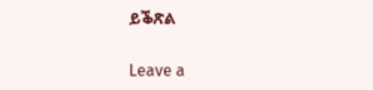ይቕጽል

Leave a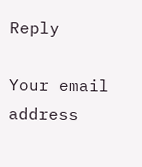Reply

Your email address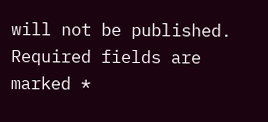will not be published. Required fields are marked *